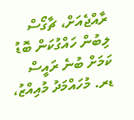ރާއްޖެއަށް، ޗާގޯސް ލިބުން ހައްގުކަން ބޮޑު ކަމަށް ބުނެ ރައީސް ޑރ. މުހައްމަދު މުއިއްޒު،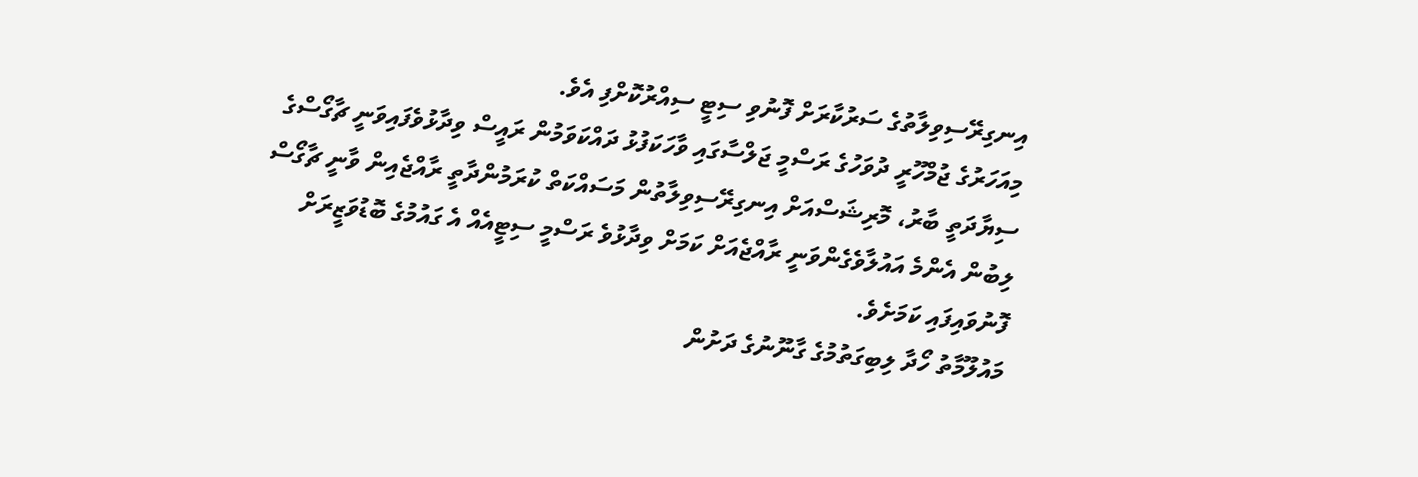އިނގިރޭސިވިލާތުގެ ސަރުކާރަށް ފޮނުވި ސިޓީ ސިއްރުކޮށްފި އެވެ.
މިއަހަރުގެ ޖުމްހޫރީ ދުވަހުގެ ރަސްމީ ޖަލްސާގައި ވާހަކަފުޅު ދައްކަވަމުން ރައީސް ވިދާޅުވެފައިވަނީ ޗާގޯސްގެ ސިޔާދަތީ ބާރު، މޮރިޝަސްއަށް އިނގިރޭސިވިލާތުން މަސައްކަތް ކުރަމުންދާތީ ރާއްޖެއިން ވާނީ ޗާގޯސް ލިބުން އެންމެ އައުލާވެގެންވަނީ ރާއްޖެއަށް ކަމަށް ވިދާޅުވެ ރަސްމީ ސިޓީއެއް އެ ގައުމުގެ ބޮޑުވަޒީރަށް ފޮނުވައިފައި ކަމަށެވެ.
މައުލޫމާތު ހޯދާ ލިބިގަތުމުގެ ގާނޫނުގެ ދަށުން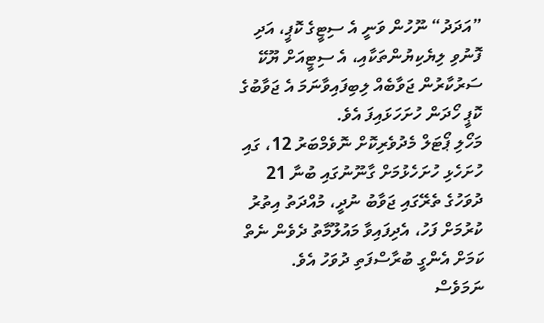”އަދަދު“ ނޫހުން ވަނީ އެ ސިޓީގެ ކޮޕީ، އަދި ފޮނުވި ލިޔެކިޔުންތަކާއި، އެ ސިޓީއަށް ޔޫކޭ ސަރުކާރުން ޖަވާބެއް ލިބިފައިވާނަމަ އެ ޖަވާބުގެ ކޮޕީ ހޯދަން ހުށަހަޅައިފަ އެވެ.
މަހޯލި ޕޯޓަލް މެދުވެރިކޮށް ނޮވެމްބަރު 12، ގައި ހުށަހެޅި ހުށަހެޅުމަށް ގާނޫނުގައި ބުނާ 21 ދުވަހުގެ ތެރޭގައި ޖަވާބު ނުދީ، މުއްދަތު އިތުރު ކުރުމަށް ފަހު، އެދިފައިވާ މައުލޫމާތު ދެވެން ނެތް ކަމަށް އެންގީ ބުރާސްފަތި ދުވަހު އެވެ.
ނަމަވެސް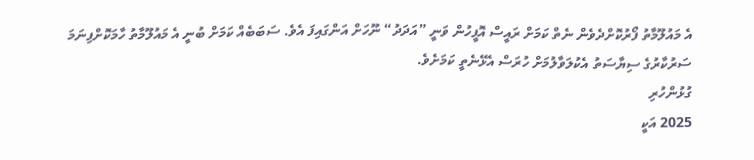އެ މައުލޫމާތު ފޯރުކޮށްދެވެން ނެތް ކަމަށް ރައީސް އޮފީހުން ވަނީ ”އަދަދު“ ނޫހަށް އަންގައިފަ އެވެ. ސަބަބެއް ކަމަށް ބުނީ އެ މައުލޫމާތު ހާމަކޮށްފިނަމަ ސަރުކާރުގެ ސިޔާސަތު އެކުލަވާލުމަށް ހުރަސް އެޅޭނެތީ ކަމަށެވެ.
ގުޅުންހުރި
2025 އަކީ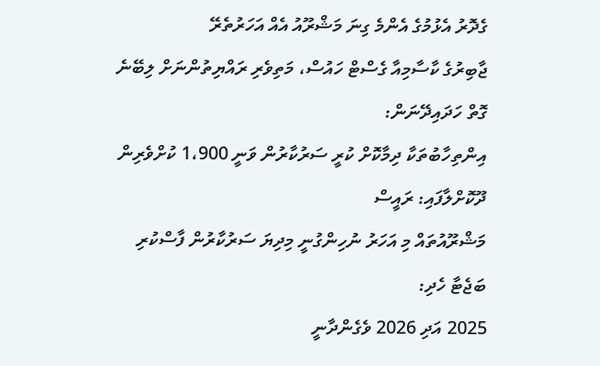ގެދޮރު އެޅުމުގެ އެންމެ ގިނަ މަޝްރޫއު އެއް އަހަރުތެރޭ
ޖާބިރުގެ ކާސާމިއާ ގެސްޓް ހައުސް، މަތިވެރި ރައްޔިތުންނަށް ލިބޭނެ ގޮތް ހަދައިދޭނަން:
އިންތިހާބުތަކާ ދިމާކޮށް ކުރީ ސަރުކާރުން ވަނީ 1،900 ކުށްވެރިން ދޫކޮށްލާފައި: ރައީސް
މަޝްރޫއުތައް މި އަހަރު ނުހިންގުނީ މިދިޔަ ސަރުކާރުން ފާސްކުރި ބަޖެޓާ ހެދި:
2025 އަދި 2026 ވެގެންދާނީ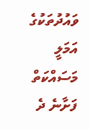ވައުދުތަކުގެ އަމަލީ މަސައްކަތް ފަށާނެ ދެ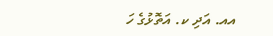އއ. އަދި ކ. އަތޮޅުގެ ހަ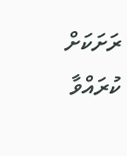ރަށަކަށް ކުރައްވާ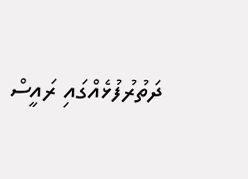ދަތުރުފުޅެއްގައި ރައީސް